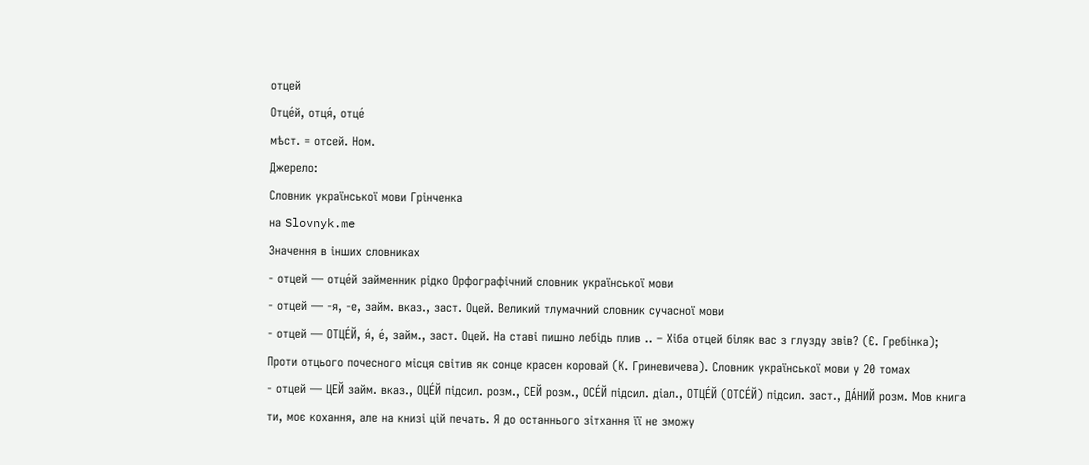отцей
Отце́й, отця́, отце́
мѣст. = отсей. Ном.
Джерело:
Словник української мови Грінченка
на Slovnyk.me
Значення в інших словниках
- отцей — отце́й займенник рідко Орфографічний словник української мови
- отцей — -я, -е, займ. вказ., заст. Оцей. Великий тлумачний словник сучасної мови
- отцей — ОТЦЕ́Й, я́, е́, займ., заст. Оцей. На ставі пишно лебідь плив .. – Хіба отцей біляк вас з глузду звів? (Є. Гребінка); Проти отцього почесного місця світив як сонце красен коровай (К. Гриневичева). Словник української мови у 20 томах
- отцей — ЦЕЙ займ. вказ., ОЦЕ́Й підсил. розм., СЕЙ розм., ОСЕ́Й підсил. діал., ОТЦЕ́Й (ОТСЕ́Й) підсил. заст., ДА́НИЙ розм. Мов книга ти, моє кохання, але на книзі цій печать. Я до останнього зітхання її не зможу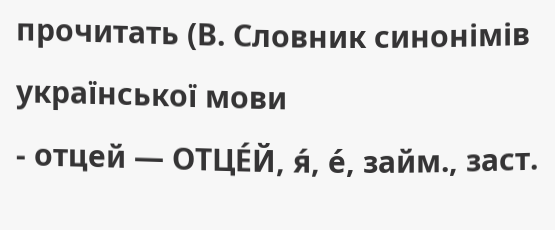прочитать (В. Словник синонімів української мови
- отцей — ОТЦЕ́Й, я́, е́, займ., заст.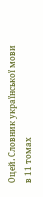Оцей. Словник української мови в 11 томах